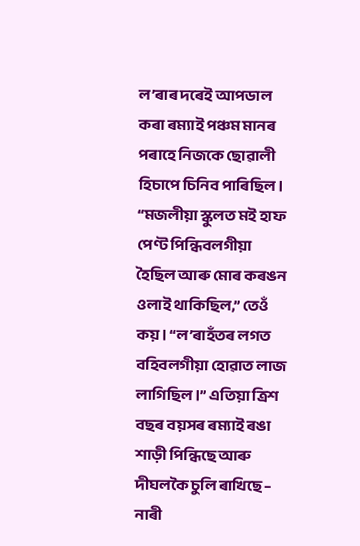ল’ৰাৰ দৰেই আপডাল কৰা ৰম্যাই পঞ্চম মানৰ পৰাহে নিজকে ছোৱালী হিচাপে চিনিব পাৰিছিল।
“মজলীয়া স্কুলত মই হাফ পেণ্ট পিন্ধিবলগীয়া হৈছিল আৰু মোৰ কৰঙন ওলাই থাকিছিল,” তেওঁ কয়। “ল’ৰাহঁতৰ লগত বহিবলগীয়া হোৱাত লাজ লাগিছিল।” এতিয়া ত্ৰিশ বছৰ বয়সৰ ৰম্যাই ৰঙা শাড়ী পিন্ধিছে আৰু দীঘলকৈ চুলি ৰাখিছে – নাৰী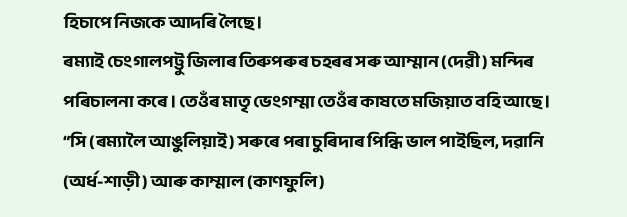হিচাপে নিজকে আদৰি লৈছে।
ৰম্যাই চেংগালপট্টু জিলাৰ তিৰুপৰুৰ চহৰৰ সৰু আম্মান (দেৱী) মন্দিৰ পৰিচালনা কৰে। তেওঁৰ মাতৃ ভেংগম্মা তেওঁৰ কাষতে মজিয়াত বহি আছে। “সি (ৰম্যালৈ আঙুলিয়াই) সৰুৰে পৰা চুৰিদাৰ পিন্ধি ভাল পাইছিল, দৱানি (অৰ্ধ-শাড়ী) আৰু কাম্মাল (কাণফুলি)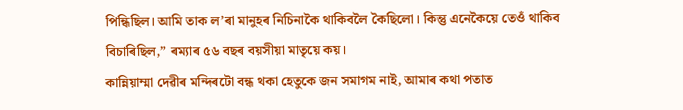পিন্ধিছিল। আমি তাক ল’ৰা মানুহৰ নিচিনাকৈ থাকিবলৈ কৈছিলো। কিন্তু এনেকৈয়ে তেওঁ থাকিব বিচাৰিছিল,” ৰম্যাৰ ৫৬ বছৰ বয়সীয়া মাতৃয়ে কয়।
কান্নিয়াম্মা দেৱীৰ মন্দিৰটো বন্ধ থকা হেতুকে জন সমাগম নাই, আমাৰ কথা পতাত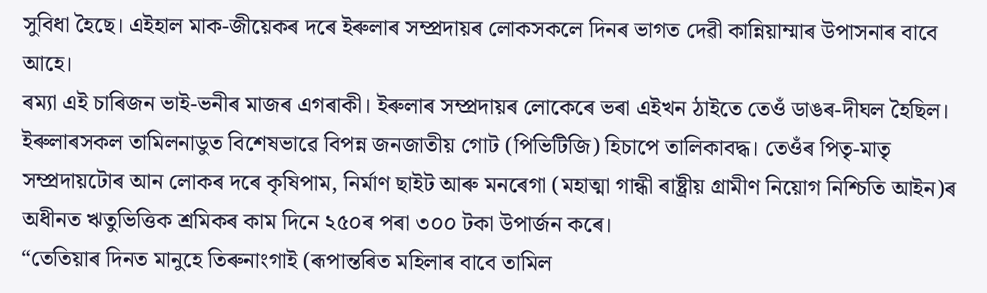সুবিধা হৈছে। এইহাল মাক-জীয়েকৰ দৰে ইৰুলাৰ সম্প্ৰদায়ৰ লোকসকলে দিনৰ ভাগত দেৱী কান্নিয়াম্মাৰ উপাসনাৰ বাবে আহে।
ৰম্যা এই চাৰিজন ভাই-ভনীৰ মাজৰ এগৰাকী। ইৰুলাৰ সম্প্ৰদায়ৰ লোকেৰে ভৰা এইখন ঠাইতে তেওঁ ডাঙৰ-দীঘল হৈছিল। ইৰুলাৰসকল তামিলনাডুত বিশেষভাৱে বিপন্ন জনজাতীয় গোট (পিভিটিজি) হিচাপে তালিকাবদ্ধ। তেওঁৰ পিতৃ-মাতৃ সম্প্ৰদায়টোৰ আন লোকৰ দৰে কৃষিপাম, নিৰ্মাণ ছাইট আৰু মনৰেগা (মহাত্মা গান্ধী ৰাষ্ট্ৰীয় গ্ৰামীণ নিয়োগ নিশ্চিতি আইন)ৰ অধীনত ঋতুভিত্তিক শ্ৰমিকৰ কাম দিনে ২৫০ৰ পৰা ৩০০ টকা উপাৰ্জন কৰে।
“তেতিয়াৰ দিনত মানুহে তিৰুনাংগাই (ৰূপান্তৰিত মহিলাৰ বাবে তামিল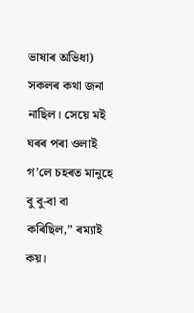ভাষাৰ অভিধা) সকলৰ কথা জনা নাছিল। সেয়ে মই ঘৰৰ পৰা ওলাই গ’লে চহৰত মানুহে বু বু-বা বা কৰিছিল,” ৰম্যাই কয়।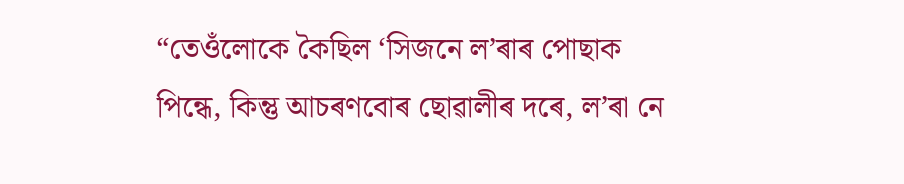“তেওঁলোকে কৈছিল ‘সিজনে ল’ৰাৰ পোছাক পিন্ধে, কিন্তু আচৰণবোৰ ছোৱালীৰ দৰে, ল’ৰা নে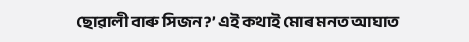ছোৱালী বাৰু সিজন?’ এই কথাই মোৰ মনত আঘাত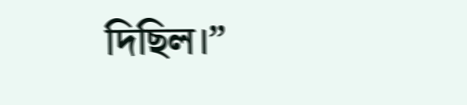দিছিল।”